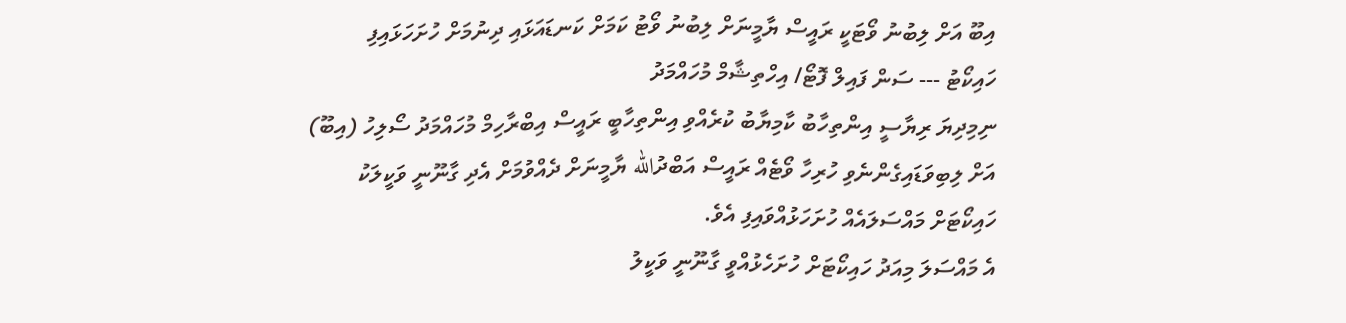އިބޫ އަށް ލިބުނު ވޯޓަކީ ރައީސް ޔާމީނަށް ލިބުނު ވޯޓު ކަމަށް ކަނޑައަޅައި ދިނުމަށް ހުށަހަޅައިފި
ހައިކޯޓު --- ސަން ފައިލް ފޮޓޯ/ އިހްތިޝާމް މުހައްމަދު
ނިމިދިޔަ ރިޔާސީ އިންތިހާބު ކާމިޔާބު ކުރެއްވި އިންތިހާބީ ރައީސް އިބްރާހިމް މުހައްމަދު ސޯލިހު (އިބޫ) އަށް ލިބިވަޑައިގެންނެވި ހުރިހާ ވޯޓެއް ރައީސް އަބްދުالله ޔާމީނަށް ދެއްވުމަށް އެދި ގާނޫނީ ވަކީލަކު ހައިކޯޓަށް މައްސަލައެއް ހުށަހަޅުއްވައިފި އެވެ.
އެ މައްސަލަ މިއަދު ހައިކޯޓަށް ހުށަހެޅުއްވީ ގާނޫނީ ވަކީލު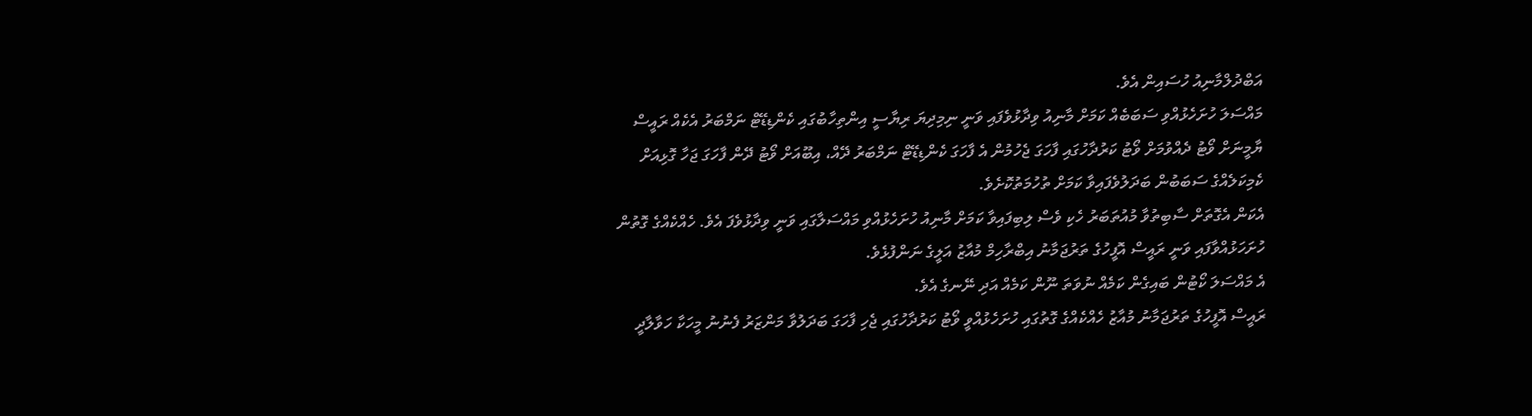އަބްދުލްމާނިއު ހުސައިން އެވެ.
މައްސަލަ ހުށަހެޅުއްވި ސަބަބެއް ކަމަށް މާނިއު ވިދާޅުވެފައި ވަނީ ނިމިދިޔަ ރިޔާސީ އިންތިހާބުގައި ކެންޑިޑޭޓް ނަމްބަރު އެކެއް ރައީސް ޔާމީނަށް ވޯޓު ދެއްވުމަށް ވޯޓު ކަރުދާހުގައި ފާހަގަ ޖެހުމުން އެ ފާހަގަ ކެންޑިޑޭޓް ނަމްބަރު ދޭއް، އިބޫއަށް ވޯޓު ދޭން ފާހަގަ ޖަހާ ގޮޅިއަށް ކެމިކަލެއްގެ ސަބަބުން ބަދަލުވެފައިވާ ކަމަށް ތުހުމަތުކޮށެވެ.
އެކަން އެގޮތަށް ސާބިތުވާ މުއުތަބަރު ހެކި ވެސް ލިބިފައިވާ ކަމަށް މާނިއު ހުށަހެޅުއްވި މައްސަލާގައި ވަނީ ވިދާޅުވެފަ އެވެ. ހެއްކެއްގެ ގޮތުން ހުށަހަޅުއްވާފައި ވަނީ ރައީސް އޮފީހުގެ ތަރުޖަމާނު އިބްރާހިމް މުއާޒު އަލީގެ ނަންފުޅެވެ.
އެ މައްސަލަ ކޯޓުން ބައިގެން ކަމެއް ނުވަތަ ނޫން ކަމެއް އަދި ނޭނގެ އެވެ.
ރައީސް އޮފީހުގެ ތަރުޖަމާނު މުއާޒު ހެއްކެއްގެ ގޮތުގައި ހުށަހެޅުއްވީ ވޯޓު ކަރުދާހުގައި ޖެހި ފާހަގަ ބަދަލުވާ މަންޒަރު ފެނުނު މީހަކާ ހަވާލާދީ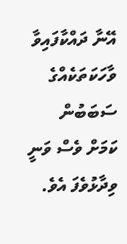އޭނާ ދައްކާފައިވާ ވާހަކަތަކެއްގެ ސަބަބުން ކަމަށް ވެސް ވަނީ ވިދާޅުވެފަ އެވެ.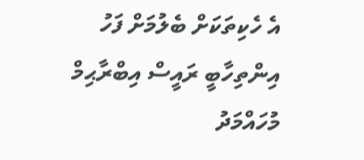އެ ހެކިތަކަށް ބެލުމަށް ފަހު އިންތިހާބީ ރައީސް އިބްރާޙިމް މުހައްމަދު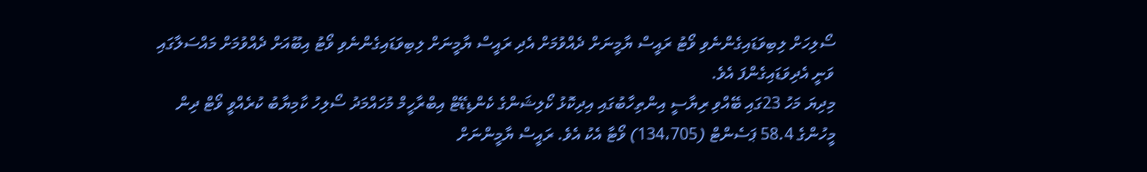ސޯލިހަށް ލިބިވަޑައިގެންނެވި ވޯޓު ރައީސް ޔާމީނަށް ދެއްވުމަށް އެދި ރައީސް ޔާމީނަށް ލިބިވަޑައިގެންނެވި ވޯޓު އިބޫއަށް ދެއްވުމަށް މައްސަލާގައި ވަނީ އެދިވަޑައިގެންފަ އެވެ.
މިދިޔަ މަހު 23ގައި ބޭއްވި ރިޔާސީ އިންތިހާބުގައި އިދިކޮޅު ކޯލިޝަންގެ ކެންޑިޑޭޓް އިބްރާހީމް މުހައްމަދު ސޯލިހު ކާމިޔާބު ކުރެއްވީ ވޯޓް ދިން މީހުންގެ 58.4 ޕަސެންޓް (134،705) ވޯޓާ އެކު އެވެ. ރައީސް ޔާމީންނަށް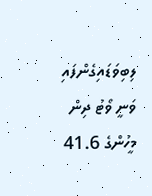ލިބިވަޑައިގެންފައި ވަނީ ވޯޓު ދިން މީހުންގެ 41.6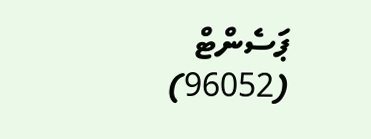ޕަސެންޓް (96052)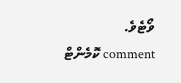ވޯޓެވެ.
comment ކޮމެންޓް